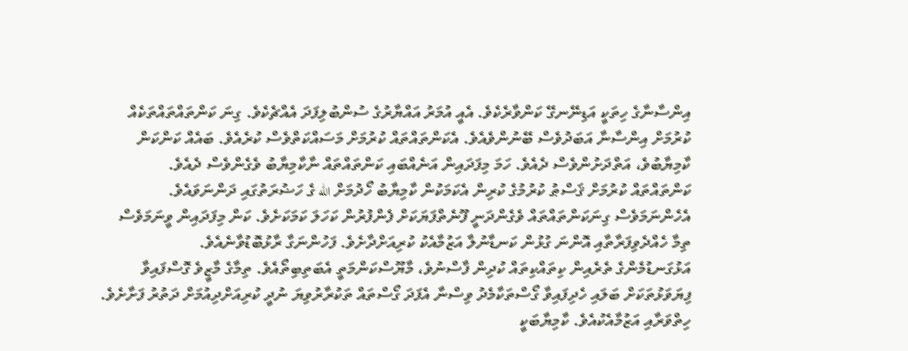އިންސާނާގެ ހިތަކީ އަޑިނޭނގޭ ކަންވާރެކެވެ. އެއީ އުމަރު އައްޔާރުގެ ސުންބުލިފަދަ އެއްޗެކެވެ. ގިނަ ކަންތައްތައްތަކެއް ކުރުމަށް އިންސާނާ އަބަދުވެސް ބޭނުންވެއެވެ. އެކަންތައްތައް ކުރުމަށް މަސައްކަތްވެސް ކުރެއެވެ. ބައެއް ކަންކަން ކާމިޔާބުވެ، އަތްދަށުންވެސް ދެއެވެ. ހަމަ މިފަދައިން އަނެއްބައި ކަންތައްތައް ނާކާމިޔާބު ވެގެންވެސް ދެއެވެ.
ކަންތައްތައް ކުރުމަށް ޤަސްޠު ކުރުމުގެ ކުރިން އެކަމަކުން ކާމިޔާބު ހޯދުމަށް الله ގެ ހަޟުރަތުގައި ދަންނަވައެވެ. އެހެންނަމަވެސް ގިނަކަންތައްތައް ވެގެންދަނީ ފޫނެތްފަޔަކަށް ފެންފުރުން ކަހަލަ ކަމަކަށެވެ. ކަން މިފަދައިން ވީނަމަވެސް ތިމާ ހެއްދެވިފަރާތާއި އޮންނަ ގުޅުން ކަނޑާނުލާ އަޒުމާއެކު ކުރިއަށްދާށެވެ. ފަހުންނަގާ ރާޅުބޮޑުވާނެއެވެ.
އަޅުގަނޑުމެންގެ ތެރެއިން ކިތައްކިތައް ކުދިން ފާސްނުވެ، މާޔޫސްކަންމަތީ އެބަތިބިތޯއެވެ. ތިމާގެ މާޒީވެ ގޮސްފައިވާ ފިޔަވަޅުތަކަށް ބަލައި ހެދިފައިވާ ގޯސްތަކާމެދު ވިސްނާ އެފަދަ ގޯސްތައް ތަކުރާރުވިޔަ ނުދީ ކުރިއަށްދިއުމަށް ދަތުރު ފަށާށެވެ. ހިތްވަރާއި އަޒުމާއެކުއެވެ. ކާމިޔާބަކީ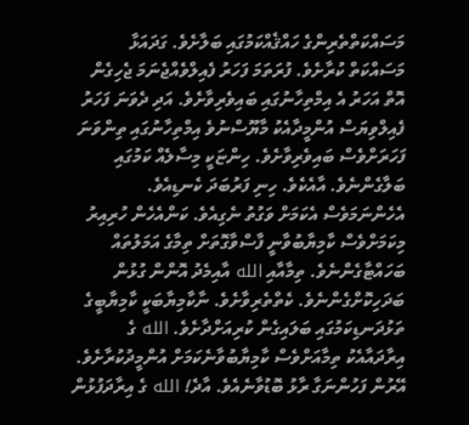މަސައްކަތްތެރިންގެ ހައްޤެއްކަމުގައި ބަލާށެވެ. ގަދައަޅާ މަސައްކަތް ކުރާށެވެ. ފުރަތަމަ ފަހަރު ފެއިލްވެއްޖެނަމަ ޖެހިގެން އޮތް އަހަރު އެ އިމްތިހާނުގައި ބައިވެރިވާށެވެ. އަދި ދެވަނަ ފަހަރު ފެއިލްވިޔަސް އުންމީދާއެކު މާޔޫސްނުވެ އިމްތިހާނުގައި ތިންވަނަ ފަހަރަށްވެސް ބައިވެރިވާށެވެ. ހިންޏަކީ މިސާލެއް ކަމުގައި ބަލާގެންނެވެ. އާއެކެވެ. ހިނި ފަރުބަދަ ކެނޑިއެވެ. އެހެންނަމަވެސް އެކަމަށް ވަގުތު ނެގިއެވެ. ކަންއެހެން ހުރިއިރު މިކަމަށްވެސް ކާމިޔާބުވާނީ ފާސްވާގޮތަށް ތިމާގެ އަމަލުތައް ބަހައްޓާގެންނެވެ. ތިމާއާއި الله އާއިމެދު އޮންން ގުޅުން ބަދަހިކޮށްގެންނެވެ. ކެތްތެރިވާށެވެ. ނާކާމިޔާބަކީ ކާމިޔާބީގެ ތަޅުދަނޑިކަމުގައި ބަލައިގެން ކުރިއަށްދާށެވެ. الله ގެ އިރާދައާއެކު ތިމާއަށްވެސް ކާމިޔާބުވާނެކަމަށް އުންމީދުކުރާށެވެ. އޭރުން ފަހުންނަގާ ރާޅު ބޮޑުވާނެއެވެ. އާދެ! الله ގެ އިރާދަފުޅުން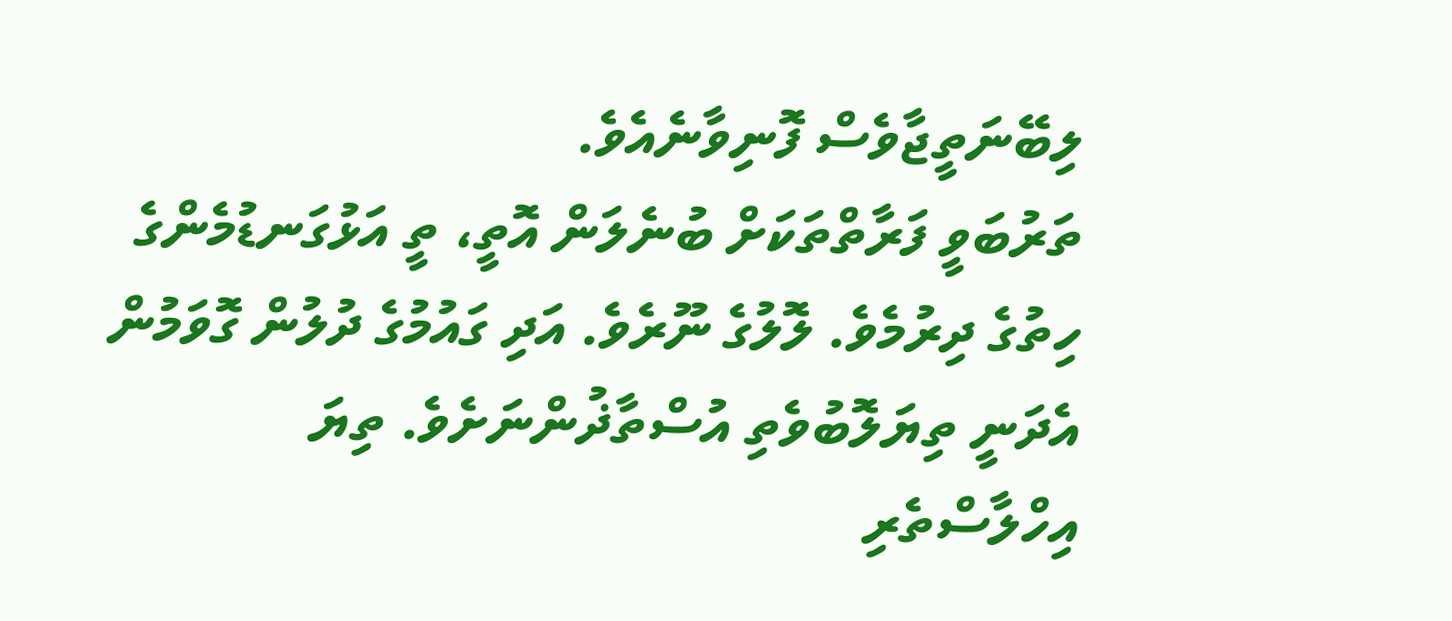ލިބޭނަތީޖާވެސް ފޮނިވާނެއެވެ.
ތަރުބަވީ ފަރާތްތަކަށް ބުނެލަން އޮތީ، ތީ އަޅުގަނޑުމެންގެ ހިތުގެ ދިރުމެވެ. ލޮލުގެ ނޫރެވެ. އަދި ގައުމުގެ ދުލުން ގޮވަމުން އެދަނީ ތިޔަލޮބުވެތި އުސްތާޛުންނަށެވެ. ތިޔަ އިހްލާސްތެރި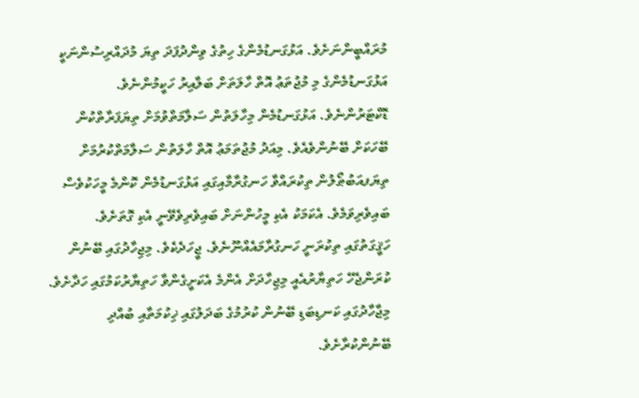މުރައްބީންނަށެވެ. އަޅުގަނޑުމެންގެ ހިތުގެ ވިންދުފަދަ ތިޔަ މުދައްރިސުންނަކީ އަޅުގަނޑުމެންގެ މި މުޖުތަޢު އޮތް ހާލަތަށް ބަލާއިރު ހަކީމުންނެވެ. ޑޮކްޓަރުންނެވެ. އަޅުގަނޑުމެން މިހާލަތުން ސަލާމަތްވުމަށް ތިޔަފަރާތްކުން ބޭހަކަށް ބޭނުންވެއެވެ. މިއަދު މުޖުތަމަޢު އޮތް ހާލަތުން ސަލާމަތްކުރުމަށް ތިޔަފއަބުޠޯލުން ތިކުރައްވާ ހަނގުރާމާއިގައި އަޅުގަނޑުމެން ކޮންމެ މީހަކުވެސް ބައިވެރިވަމެވެ. އެކަމަކު އެކި މީހުންނަށް ބައިވެރިވެވޭނީ އެކި ގޮތަށެވެ. ހަޤީގަތުގައި ތިކުރަނީ ހަނގުރާމައެއްނޫނެވެ. ޖީހަދެކެވެ. މިޖިހާދުގައި ބޭނުން ކުރަންޖެހޭ ހަތިޔާރުއެއީ މިޖިހާދަށް އެންމެ އެކަށީގެންވާ ހަތިޔާރުކަމުގައި ހަދާށެވެ. މިޖާހާދުގައި ކަނޑިބަޑި ބޭނުން ކުރުމުގެ ބަދަލުގައި ޚިކުމަތާއި ބުއްދި ބޭނުންކުރާށެވެ.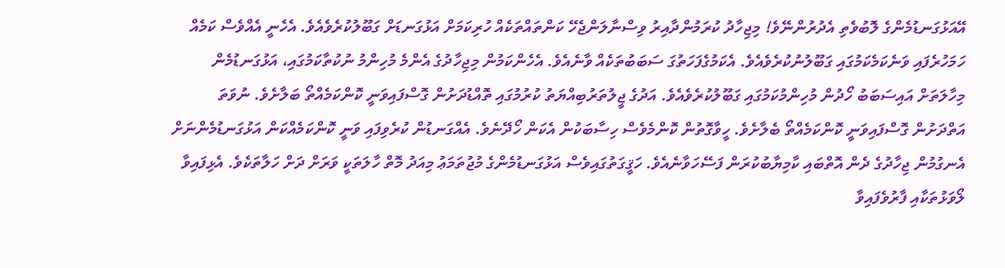އޭއަޅުގަނޑުމެންގެ ލޮބުވެތި އެދުރުންނޭވެ! މިޖިހާދު ކުރަމުންދާއިރު ވިސްނާލަންޖެހޭ ކަންތައްތަކެއް ހުރިކަމަށް އަޅުގަނޑަށް ގަބޫލުކުރެވެއެވެ. އެހެނީ އެއްވެސް ކަމެއް ހަމަހުރެފައި ވަނެކަމެކަމުގައި ގަބޫލުނުކުރެވެއެވެ. އެކަމުގެފަހަތުގަ ސަބަބުތަކެއް ވާނެއެވެ. އެހެންކަމުން މިޖިހާދުގެ އެންމެ މުހިންމު ނުކުތާކަމުގައި، އަޅުގަނޑުމެން މިހާލަތަށް އައިސަބަބު ހޯދުން މުހިންމުކަމުގައި ގަބޫލުކުރެވެއެވެ. އަދުގެ ޖީލުތަރުބިއްޔަތު ކުރުމުގައި ތޮއްޑުދަށުން ގޮސްފައިވަނީ ކޮންކަމެއްތޯ ބަލާށެވެ. ނުވަތަ އަތްދަށުން ގޮސްފައިވަނީ ކޮންކަމެއްތޯ ބެލާށެވެ. ހީވާގޮތުން ކޮންމެވެސް ހިސާބަކުން އެކަން ހޯދޭނެވެ. އެއްގަނޑުން ކުރެވިފައި ވަނީ ކޮންކަމެއްކަން އަޅުގަނޑުމެންނަށް އެނގުމުން ޖިހާދުގެ ދެން އޮތްބައި ކާމިޔާބުކުރަން ފަސޭހަވާނެއެވެ. ހަޤީގަތުގައިވެސް އަޅުގަނޑުމެންގެ މުޖުތަމަޢު މިއަދު މޮތް ހާލަތަކީ ވަރަށް ދަށް ހަލާތަކެވެ. އެޅިފައިވާ ލޯވަޅުތަކާއި ފާރުވެފައިވާ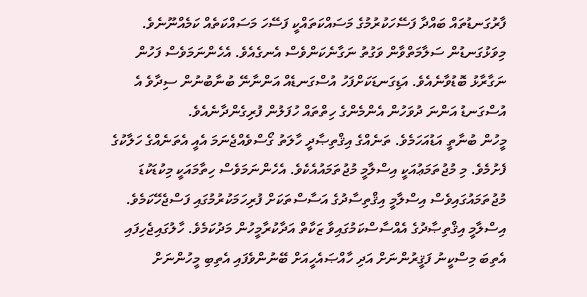ފާރުގަނޑުތައް ބައްދާ ފަސޭހަކުރުމުގެ މަސައްކަތައްކީ ފަސޭހަ މަސައްކަތެއް ކަމެއްނޫނެވެ. މިވަޅުގަނޑުން ސަލާމަތްވާން ވަގުތު ނަގާނެކަންވެސް އެނގެއެވެ. އެހެންނަމަވެސް ފަހުން ނަގާރާޅު ބޮޑުވާނެއެވެ. އަޑިގަނޑަކަށްފަހު އުސްގަނޑެއް އަންނާނޭ ބުނާބުނުން ސިދާވެ އެ އުސްގަނޑު އަންނަ ދުވަހުން އެންމެންގެ ހިތްތައް ހުފަލުން ފުރިގެންދާނެއެވެ.
މީހުން ބުނާތީ އަޑުއަހަމެވެ. ތަނެއްގެ އިޤްތިޞާދީ ހާލަތު ގޯސްވެއްޖެނަމަ އެއީ އެތަނެއްގެ ހަލާކުގެ ފެށުމެވެ. މި މުޖުތަމަޢުއަކީ އިސްލާމީ މުޖުތަމައުއެކެވެ. އެހެންނަމަވެސް ހިތާމައަކީ މިކުޑަކުޑަ މުޖުތަމައުގައިވެސް އިސްލާމީ އިޤްތިސާދުގެ އަސާސްތަކަށް ފުރިހަމަކުރުމުގައި ފަސްޖެހޭކަމެވެ. އިސްލާމީ އިޤްތިޞާދުގެ އެއްސާސްކަމުގައިވާ ޒަކާތް އަދާކުރާމީހުން މަދުކަމެވެ. ހާލުގައިޖެހިފައި އެތިބަ މިސްކީނު ފަޤީރުންނަށް އަދި ހާއްޞައެހީއަށް ބޭނުންވެފައި އެތިބި މީހުންނަށް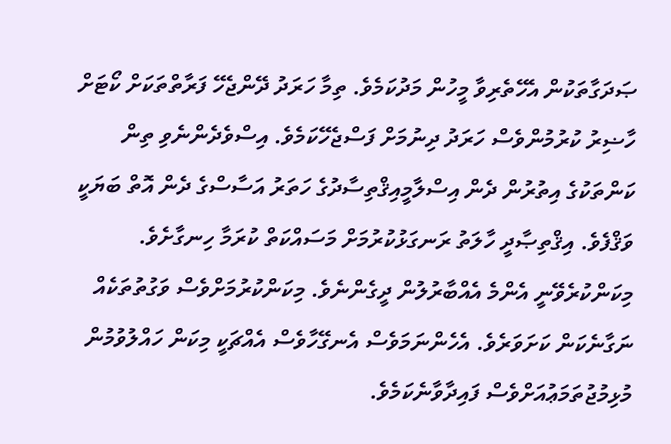ޞަދަގާތަކުން އެހޭތެރިވާ މީހުން މަދުކަމެވެ. ތިމާ ހަރަދު ދޭންޖެހޭ ފަރާތްތަކަށް ކޯޓަށް ހާޟިރު ކުރުމުންވެސް ހަރަދު ދިނުމަށް ފަސްޖެހޭކަމެވެ. އިސްވެދެންނެވި ތިން ކަންތަކުގެ އިތުރުން ދެން އިސްލާމީއިޤްތިސާދުގެ ހަތަރު އަސާސްގެ ދެން އޮތް ބަޔަކީ ވަޤްފެވެ. އިޤްތިޞާދީ ހާލަތު ރަނގަޅުކުރުމަށް މަސައްކަތް ކުރަމާ ހިނގާށެވެ. މިކަންކުރެވޭނީ އެންމެ އެއްބާރުލުން ދީގެންނެވެ. މިކަންކުރުމަށްވެސް ވަގުތުތަކެއް ނަގާނެކަން ކަށަވަރެވެ. އެހެންނަމަވެސް އެނގޭހާވެސް އެއްޗަކީ މިކަން ހައްލުވުމުން މުޅިމުޖުތަމަޢުއަށްވެސް ފައިދާވާނެކަމެވެ.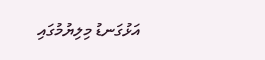އަޅުގަނޑު މިލިޔުމުގައި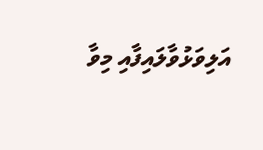އަލިވަޅުވާލައިފާއި މިވާ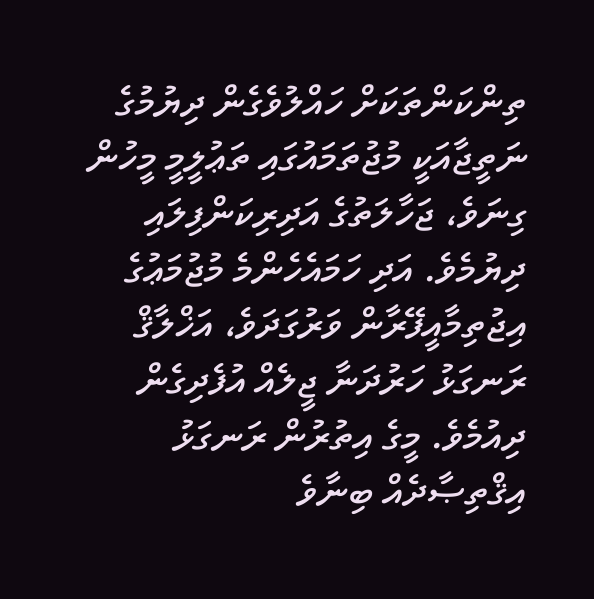ތިންކަންތަކަށް ހައްލުވެގެން ދިޔުމުގެ ނަތީޖާއަކީ މުޖުތަމައުގައި ތަޢުލީމީ މީހުން ގިނަވެ، ޖަހާލަތުގެ އަދިރިކަންފިލައި ދިޔުމެވެ. އަދި ހަމައެހެންމެ މުޖުމަޢުގެ އިޖުތިމާއީފޭރާން ވަރުގަދަވެ، އަޚްލާޤް ރަނގަޅު ހަރުދަނާ ޖީލެއް އުފެދިގެން ދިއުމެވެ. މީގެ އިތުރުން ރަނގަޅު އިޤްތިޞާދެއް ބިނާވެ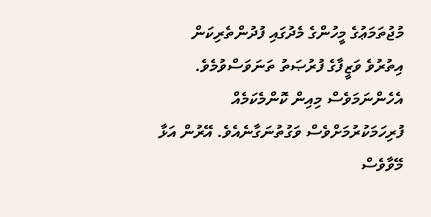މުޖުތަމަޢުގެ މީހުންގެ މެދުގައި ފުދުންތެރިކަން އިތުރުވެ ވަޒީފާގެ ފުރުޞަތު ތަނަވަސްވުމެވެ. އެހެންނަމަވެސް މިއިން ކޮންމެކަމެއް ފުރިހަމަކުރުމަށްވެސް ވަގުތުނަގާނެއެވެ. އޭރުން އަޅާ މޭވާވެސް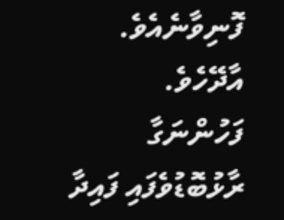ފޮނިވާނެއެވެ. އާދޭހެވެ. ފަހުންނަގާ ރާޅުބޮޑުވެފައި ފައިދާ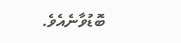ބޮޑުވާނެއެވެ.